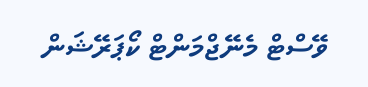ވޭސްޓް މެނޭޖްމަންޓް ކޯޕަރޭޝަން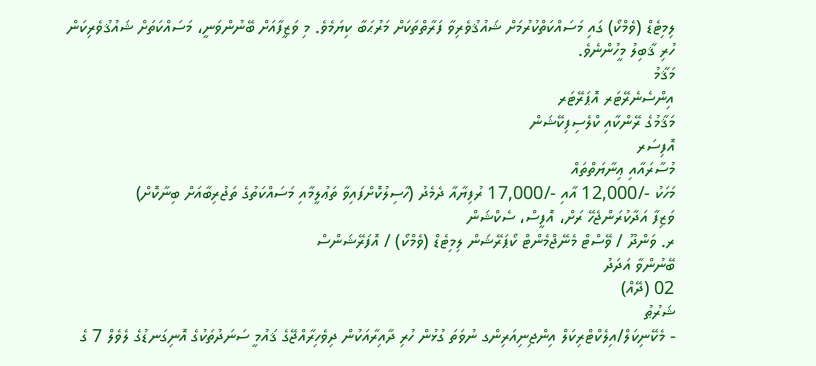ލިމިޓެޑް (ވެމްކޯ) ގައި މަސައްކަތްކުރުމަށް ޝައުޤުވެރިވާ ފަރާތްތަކަށް މަރުޙަބާ ކިޔަމެވެ. މި ވަޒީފާއަށް ބޭނުންވަނީ، މަސައްކަތަށް ޝައުޤުވެރިކަން ހުރި ޤާބިލު މީހުންނެވެ.
މަޤާމު
އިންސެނެރޭޓަރ އޮޕަރޭޓަރ
މަޤާމުގެ ރޭންކާއި ކްލެސިފިކޭޝަން
އޮފިސަރ
މުސާރައާއި ޢިނާޔަތްތައް
މަހަކު -/12,000 އާއި -/17,000 ރުފިޔާއާ ދެމެދު (ހާސިލުކޮށްފައިވާ ތަޢުލީމާއި މަސައްކަތުގެ ތަޖުރިބާއަށް ބިނާކޮށް)
ވަޒިފާ އަދާކުރަންޖެހޭ ރަށް، އޮފީސް، ސެކްޝަން
ރ. ވަންދޫ / ވޭސްޓް މެނޭޖްމެންޓް ކޯޕަރޭޝަން ލިމިޓެޑް (ވެމްކޯ) / އޮފަރޭޝަންސް
ބޭނުންވާ އަދަދު
02 (ދޭއް)
ޝަރުޠު
- މެކޭނިކަލް/އިލެކްޓްރިކަލް އިންޖިނިއަރިންގ ނުވަތަ ގުޅުން ހުރި ދާއިރާއަކުން ދިވެހިރާއްޖޭގެ ޤައުމީ ސަނަދުތަކުގެ އޮނިގަނޑުގެ ލެވެލް 7 ގެ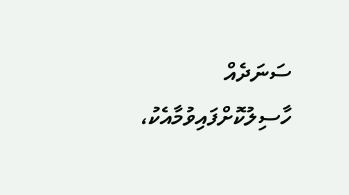ސަނަދެއް ހާސިލުކޮށްފައިވުމާއެކު،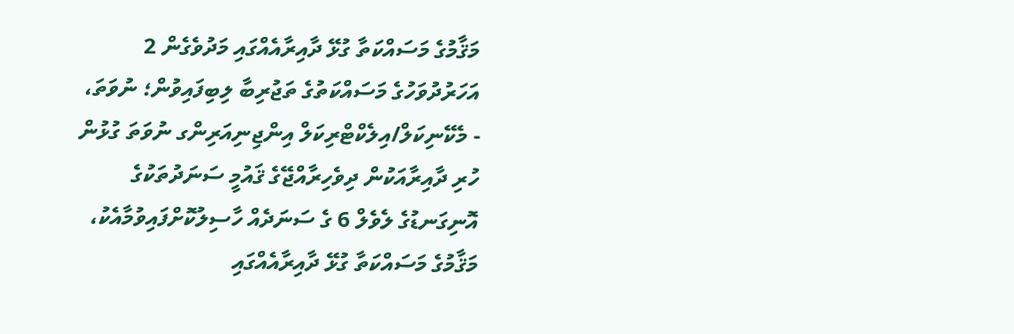މަޤާމުގެ މަސައްކަތާ ގުޅޭ ދާއިރާއެއްގައި މަދުވެގެން 2 އަހަރުދުވަހުގެ މަސައްކަތުގެ ތަޖުރިބާ ލިބިފައިވުން؛ ނުވަތަ،
- މެކޭނިކަލް/އިލެކްޓްރިކަލް އިންޖިނިއަރިންގ ނުވަތަ ގުޅުން ހުރި ދާއިރާއަކުން ދިވެހިރާއްޖޭގެ ޤައުމީ ސަނަދުތަކުގެ އޮނިގަނޑުގެ ލެވެލް 6 ގެ ސަނަދެއް ހާސިލުކޮށްފައިވުމާއެކު، މަޤާމުގެ މަސައްކަތާ ގުޅޭ ދާއިރާއެއްގައި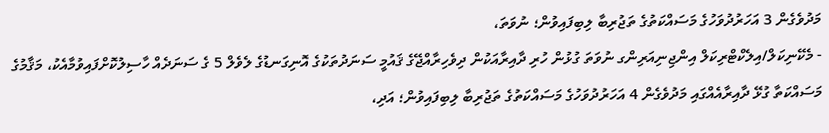މަދުވެގެން 3 އަހަރުދުވަހުގެ މަސައްކަތުގެ ތަޖުރިބާ ލިބިފައިވުން؛ ނުވަތަ،
- މެކޭނިކަލް/އިލެކްޓްރިކަލް އިންޖިނިއަރިންގ ނުވަތަ ގުޅުން ހުރި ދާއިރާއަކުން ދިވެހިރާއްޖޭގެ ޤައުމީ ސަނަދުތަކުގެ އޮނިގަނޑުގެ ލެވެލް 5 ގެ ސަނަދެއް ހާސިލުކޮށްފައިވުމާއެކު، މަޤާމުގެ މަސައްކަތާ ގުޅޭ ދާއިރާއެއްގައި މަދުވެގެން 4 އަހަރުދުވަހުގެ މަސައްކަތުގެ ތަޖުރިބާ ލިބިފައިވުން؛ އަދި،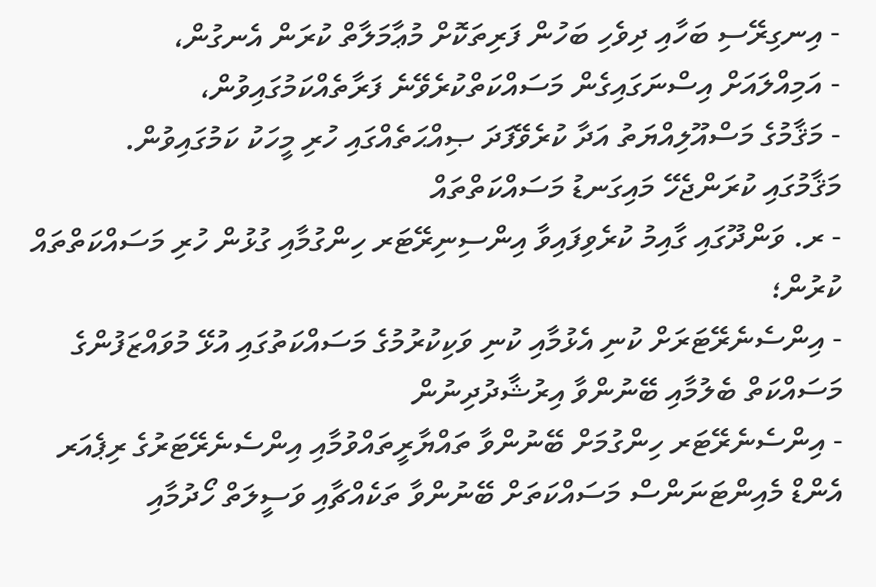- އިނގިރޭސި ބަހާއި ދިވެހި ބަހުން ފަރިތަކޮށް މުޢާމަލާތް ކުރަން އެނގުން،
- އަމިއްލައަށް އިސްނަގައިގެން މަސައްކަތްކުރެވޭނެ ފަރާތެއްކަމުގައިވުން،
- މަޤާމުގެ މަސްއޫލިއްޔަތު އަދާ ކުރެވޭފަދަ ޞިއްޙަތެއްގައި ހުރި މީހަކު ކަމުގައިވުން.
މަޤާމުގައި ކުރަންޖެހޭ މައިގަނޑު މަސައްކަތްތައް
- ރ. ވަންދޫގައި ގާއިމު ކުރެވިފައިވާ އިންސިނިރޭޓަރ ހިންގުމާއި ގުޅުން ހުރި މަސައްކަތްތައް ކުރުން؛
- އިންސެނެރޭޓަރަށް ކުނި އެޅުމާއި ކުނި ވަކިކުރުމުގެ މަސައްކަތުގައި އުޅޭ މުވައްޒަފުންގެ މަސައްކަތް ބެލުމާއި ބޭނުންވާ އިރުޝާދުދިނުން
- އިންސެނެރޭޓަރ ހިންގުމަށް ބޭނުންވާ ތައްޔާރީތައްވުމާއި އިންސެނެރޭޓަރުގެ ރިޕެއަރ އެންޑް މެއިންޓަނަންސް މަސައްކަތަށް ބޭނުންވާ ތަކެއްޗާއި ވަސީލަތް ހޯދުމާއި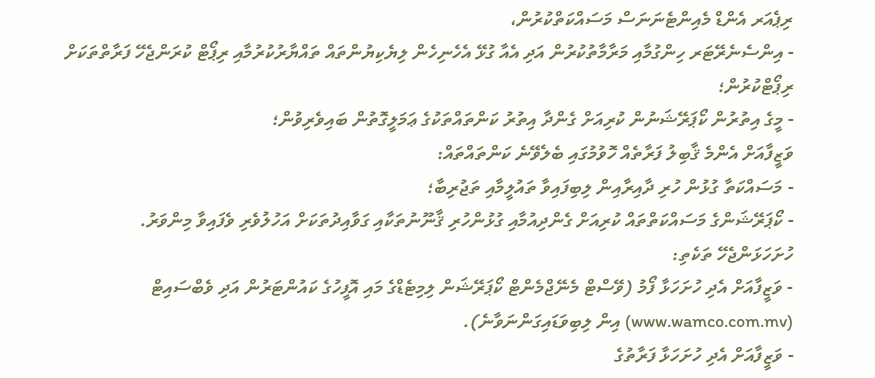ރިޕެއަރ އެންޑް މެއިންޓެނަނަސް މަސައްކަތްކުރުން،
- އިންސެނެރޭޓަރ ހިންގުމާއި މަރާމާތުކުރުން އަދި އެއާ ގުޅޭ އެހެނިހެން ލިޔެކިޔުންތައް ތައްޔާރުކުރުމާއި ރިޕޯޓް ކުރަންޖެހޭ ފަރާތްތަކަށް ރިޕޯޓްކުރުން؛
- މީގެ އިތުރުން ކޯޕަރޭޝަނުން ކުރިއަށް ގެންދާ އިތުރު ކަންތައްތަކުގެ ޢަމަލީގޮތުން ބައިވެރިވުން؛
ވަޒީފާއަށް އެންމެ ޤާބިލު ފަރާތެއް ހޮވުމުގައި ބެލެވޭނެ ކަންތައްތައް:
- މަސައްކަތާ ގުޅުން ހުރި ދާއިރާއިން ލިބިފައިވާ ތައުލީމާއި ތަޖުރިބާ؛
- ކޯޕަރޭޝަންގެ މަސައްކަތްތައް ކުރިއަށް ގެންދިއުމާއި ގުޅުންހުރި ޤާނޫނުތަކާއި ގަވާއިދުތަކަށް އަހުލުވެރި ވެފައިވާ މިންވަރު.
ހުށަހަޅަންޖެހޭ ތަކެތި:
- ވަޒީފާއަށް އެދި ހުށަހަޅާ ފޯމު (ވޭސްޓް މެނޭޖްމެންޓް ކޯޕަރޭޝަން ލިމިޓެޑްގެ މައި އޮފީހުގެ ކައުންޓަރުން އަދި ވެބްސައިޓް (www.wamco.com.mv) އިން ލިބިވަޑައިގަންނަވާނެ).
- ވަޒީފާއަށް އެދި ހުށަހަޅާ ފަރާތުގެ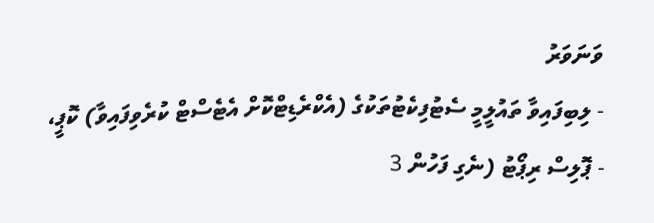ވަނަވަރު
- ލިބިފައިވާ ތައުލީމީ ސެޓުފިކެޓުތަކުގެ (އެކްރެޑިޓްކޮށް އެޓެސްޓް ކުރެވިފައިވާ) ކޮޕީ،
- ޕޮލިސް ރިޕޯޓު (ނެގި ފަހުން 3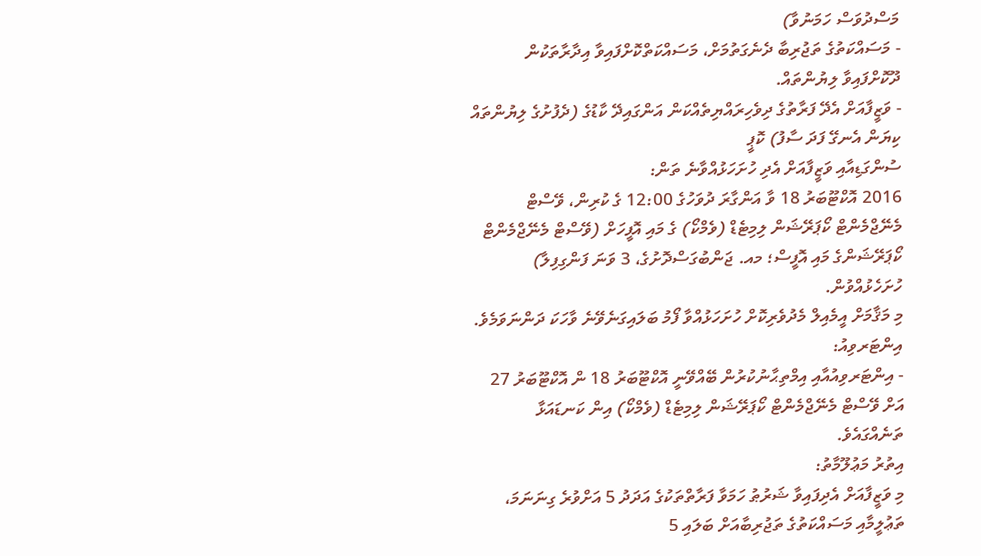މަސްދުވަސް ހަމަނުވާ)
- މަސައްކަތުގެ ތަޖުރިބާ ދެނެގަތުމަށް، މަސައްކަތްކޮށްފައިވާ އިދާރާތަކުން ދޫކޮށްފައިވާ ލިޔުންތައް.
- ވަޒީފާއަށް އެދޭ ފަރާތުގެ ދިވެހިރައްޔިތެއްކަން އަންގައިދޭ ކާޑުގެ (ދެފުށުގެ ލިޔުންތައް ކިޔަން އެނގޭ ފަދަ ސާފު) ކޮޕީ
ސުންގަޑިއާއި ވަޒީފާއަށް އެދި ހުށަހަޅުއްވާނެ ތަން:
2016 އޮކްޓޫބަރު 18 ވާ އަންގާރަ ދުވަހުގެ 12:00 ގެ ކުރިން، ވޭސްޓް މެނޭޖްމެންޓް ކޯޕަރޭޝަން ލިމިޓެޑް (ވެމްކޯ) ގެ މައި އޮފީހަށް (ވޭސްޓް މެނޭޖްމެންޓް ކޯޕަރޭޝަންގެ މައި އޮފީސް؛ މއ. ޖަންބުގަސްދޮށުގެ، 3 ވަނަ ފަންގިފިލާ) ހުށަހެޅުއްވުން.
މި މަޤާމަށް އީމެއިލް މެދުވެރިކޮށް ހުށަހަޅުއްވާ ފޯމު ބަލައިގަނެވޭނެ ވާހަކަ ދަންނަވަމެވެ.
އިންޓަރވިއު:
- އިންޓަރވިއުއާއި އިމްތިޙާނުކުރުން ބޭއްވޭނީ އޮކްޓޫބަރު 18 ން އޮކްޓޫބަރު 27 އަށް ވޭސްޓް މެނޭޖްމެންޓް ކޯޕަރޭޝަން ލިމިޓެޑް (ވެމްކޯ) އިން ކަނޑައަޅާ ތަނެއްގައެވެ.
އިތުރު މަޢުލޫމާތު:
މި ވަޒީފާއަށް އެދިފައިވާ ޝަރުޠު ހަމަވާ ފަރާތްތަކުގެ އަދަދު 5 އަށްވުރެ ގިނަނަމަ، ތަޢުލީމާއި މަސައްކަތުގެ ތަޖުރިބާއަށް ބަލައި 5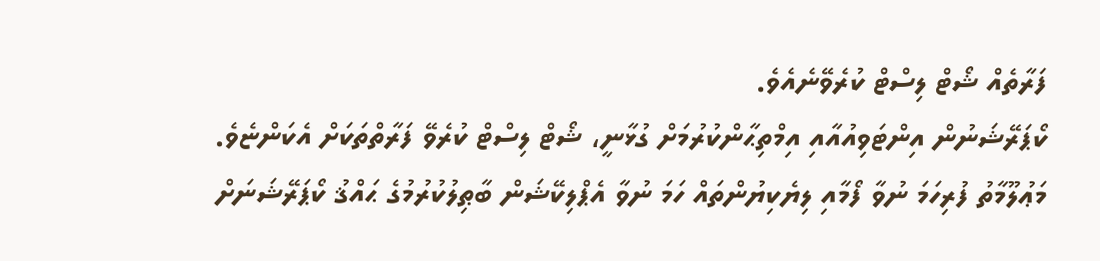ފަރާތެއް ޝޯޓް ލިސްޓް ކުރެވޭނެއެވެ.
ކޯޕަރޭޝަނުން އިންޓަވިއުއާއި އިމްތިޙާންކުރުމަށް ގުޅާނީ، ޝޯޓް ލިސްޓް ކުރެވޭ ފަރާތްތަކަށް އެކަންޏެވެ.
މަޢުލޫމާތު ފުރިހަމަ ނުވާ ފޯމާއި ލިޔެކިޔުންތައް ހަމަ ނުވާ އެޕްލިކޭޝަން ބާޠިލުކުރުމުގެ ޙައްޤު ކޯޕަރޭޝަނަށް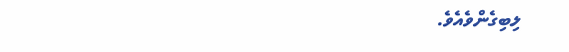ލިބިގެންވެއެވެ.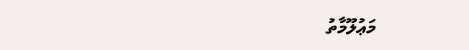މަޢުލޫމާތު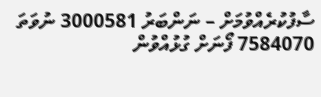ސާފުކުރެއްވުމަށް – ނަންބަރު 3000581 ނުވަތަ 7584070 ފޯނަށް ގުޅުއްވުން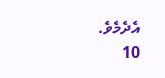އެދެމެވެ.
10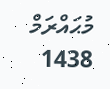މުޙައްރަމް 1438